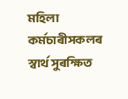মহিলা কৰ্মচাৰীসকলৰ স্বাৰ্থ সুৰক্ষিত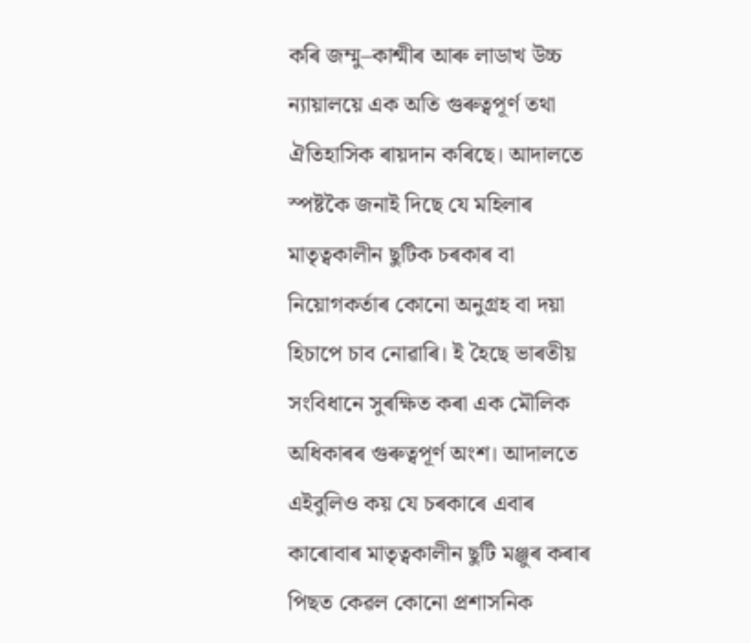কৰি জম্মু–কাশ্মীৰ আৰু লাডাখ উচ্চ ন্যায়ালয়ে এক অতি গুৰুত্বপূৰ্ণ তথা ঐতিহাসিক ৰায়দান কৰিছে। আদালতে স্পষ্টকৈ জনাই দিছে যে মহিলাৰ মাতৃত্বকালীন ছুটিক চৰকাৰ বা নিয়োগকৰ্তাৰ কোনো অনুগ্ৰহ বা দয়া হিচাপে চাব নোৱাৰি। ই হৈছে ভাৰতীয় সংবিধানে সুৰক্ষিত কৰা এক মৌলিক অধিকাৰৰ গুৰুত্বপূৰ্ণ অংশ। আদালতে এইবুলিও কয় যে চৰকাৰে এবাৰ কাৰোবাৰ মাতৃত্বকালীন ছুটি মঞ্জুৰ কৰাৰ পিছত কেৱল কোনো প্ৰশাসনিক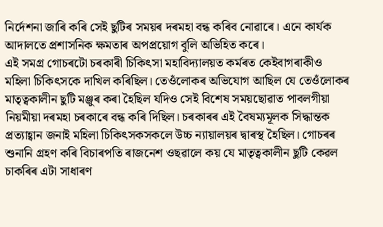নিৰ্দেশনা জাৰি কৰি সেই ছুটিৰ সময়ৰ দৰমহা বন্ধ কৰিব নোৱাৰে। এনে কাৰ্যক আদালতে প্ৰশাসনিক ক্ষমতাৰ অপপ্ৰয়োগ বুলি অভিহিত কৰে।
এই সমগ্ৰ গোচৰটো চৰকাৰী চিকিৎসা মহাবিদ্যালয়ত কৰ্মৰত কেইবাগৰাকীও মহিলা চিকিৎসকে দাখিল কৰিছিল। তেওঁলোকৰ অভিযোগ আছিল যে তেওঁলোকৰ মাতৃত্বকালীন ছুটি মঞ্জুৰ কৰা হৈছিল যদিও সেই বিশেষ সময়ছোৱাত পাবলগীয়া নিয়মীয়া দৰমহা চৰকাৰে বন্ধ কৰি দিছিল। চৰকাৰৰ এই বৈষম্যমূলক সিদ্ধান্তক প্ৰত্যাহ্বান জনাই মহিলা চিকিৎসকসকলে উচ্চ ন্যায়ালয়ৰ দ্বাৰস্থ হৈছিল। গোচৰৰ শুনানি গ্ৰহণ কৰি বিচাৰপতি ৰাজনেশ ওছৱালে কয় যে মাতৃত্বকালীন ছুটি কেৱল চাকৰিৰ এটা সাধাৰণ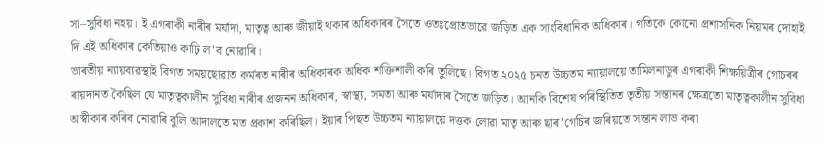সা–সুবিধা নহয়। ই এগৰাকী নাৰীৰ মৰ্যাদা, মাতৃত্ব আৰু জীয়াই থকাৰ অধিকাৰৰ সৈতে ওতঃপ্ৰোতভাৱে জড়িত এক সাংবিধানিক অধিকাৰ। গতিকে কোনো প্ৰশাসনিক নিয়মৰ দোহাই দি এই অধিকাৰ কেতিয়াও কাঢ়ি ল’ব নোৱাৰি।
ভাৰতীয় ন্যায়ব্যৱস্থাই বিগত সময়ছোৱাত কৰ্মৰত নাৰীৰ অধিকাৰক অধিক শক্তিশালী কৰি তুলিছে। বিগত ২০২৫ চনত উচ্চতম ন্যায়ালয়ে তামিলনাডুৰ এগৰাকী শিক্ষয়িত্ৰীৰ গোচৰৰ ৰায়দানত কৈছিল যে মাতৃত্বকালীন সুবিধা নাৰীৰ প্ৰজনন অধিকাৰ, স্বাস্থ্য, সমতা আৰু মৰ্যাদাৰ সৈতে জড়িত। আনকি বিশেষ পৰিস্থিতিত তৃতীয় সন্তানৰ ক্ষেত্ৰতো মাতৃত্বকালীন সুবিধা অস্বীকাৰ কৰিব নোৱাৰি বুলি আদালতে মত প্ৰকাশ কৰিছিল। ইয়াৰ পিছত উচ্চতম ন্যায়ালয়ে দত্তক লোৱা মাতৃ আৰু ছাৰ’গেচিৰ জৰিয়তে সন্তান লাভ কৰা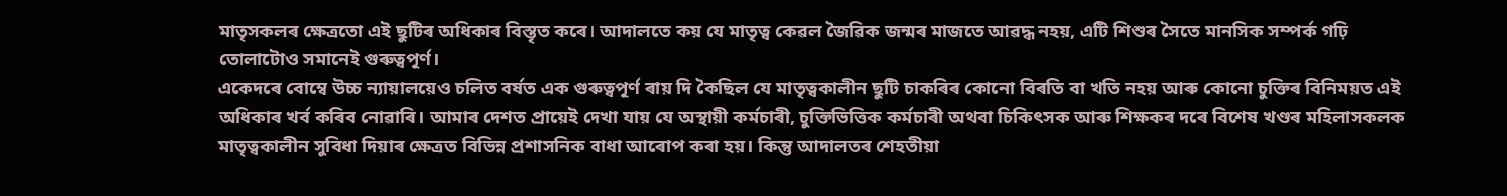মাতৃসকলৰ ক্ষেত্ৰতো এই ছুটিৰ অধিকাৰ বিস্তৃত কৰে। আদালতে কয় যে মাতৃত্ব কেৱল জৈৱিক জন্মৰ মাজতে আৱদ্ধ নহয়, এটি শিশুৰ সৈতে মানসিক সম্পৰ্ক গঢ়ি তোলাটোও সমানেই গুৰুত্বপূৰ্ণ।
একেদৰে বোম্বে উচ্চ ন্যায়ালয়েও চলিত বৰ্ষত এক গুৰুত্বপূৰ্ণ ৰায় দি কৈছিল যে মাতৃত্বকালীন ছুটি চাকৰিৰ কোনো বিৰতি বা খতি নহয় আৰু কোনো চুক্তিৰ বিনিময়ত এই অধিকাৰ খৰ্ব কৰিব নোৱাৰি। আমাৰ দেশত প্ৰায়েই দেখা যায় যে অস্থায়ী কৰ্মচাৰী, চুক্তিভিত্তিক কৰ্মচাৰী অথবা চিকিৎসক আৰু শিক্ষকৰ দৰে বিশেষ খণ্ডৰ মহিলাসকলক মাতৃত্বকালীন সুবিধা দিয়াৰ ক্ষেত্ৰত বিভিন্ন প্ৰশাসনিক বাধা আৰোপ কৰা হয়। কিন্তু আদালতৰ শেহতীয়া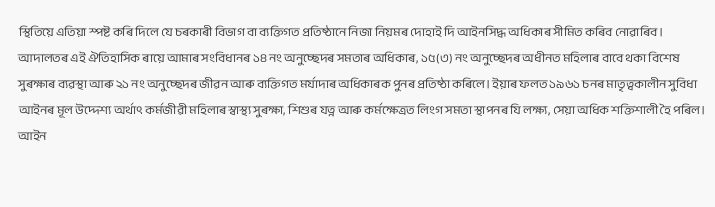স্থিতিয়ে এতিয়া স্পষ্ট কৰি দিলে যে চৰকাৰী বিভাগ বা ব্যক্তিগত প্ৰতিষ্ঠানে নিজা নিয়মৰ দোহাই দি আইনসিদ্ধ অধিকাৰ সীমিত কৰিব নোৱাৰিব।
আদালতৰ এই ঐতিহাসিক ৰায়ে আমাৰ সংবিধানৰ ১৪ নং অনুচ্ছেদৰ সমতাৰ অধিকাৰ, ১৫(৩) নং অনুচ্ছেদৰ অধীনত মহিলাৰ বাবে থকা বিশেষ সুৰক্ষাৰ ব্যৱস্থা আৰু ২১ নং অনুচ্ছেদৰ জীৱন আৰু ব্যক্তিগত মৰ্যাদাৰ অধিকাৰক পুনৰ প্ৰতিষ্ঠা কৰিলে। ইয়াৰ ফলত ১৯৬১ চনৰ মাতৃত্বকালীন সুবিধা আইনৰ মূল উদ্দেশ্য অৰ্থাৎ কৰ্মজীৱী মহিলাৰ স্বাস্থ্য সুৰক্ষা, শিশুৰ যত্ন আৰু কৰ্মক্ষেত্ৰত লিংগ সমতা স্থাপনৰ যি লক্ষ্য, সেয়া অধিক শক্তিশালী হৈ পৰিল। আইন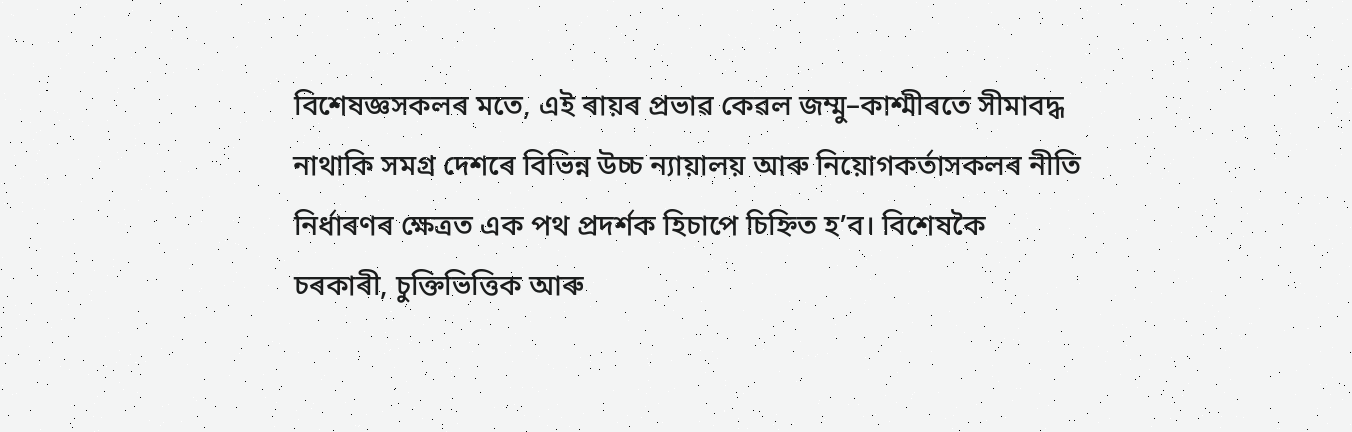বিশেষজ্ঞসকলৰ মতে, এই ৰায়ৰ প্ৰভাৱ কেৱল জম্মু–কাশ্মীৰতে সীমাবদ্ধ নাথাকি সমগ্ৰ দেশৰে বিভিন্ন উচ্চ ন্যায়ালয় আৰু নিয়োগকৰ্তাসকলৰ নীতি নিৰ্ধাৰণৰ ক্ষেত্ৰত এক পথ প্ৰদৰ্শক হিচাপে চিহ্নিত হ’ব। বিশেষকৈ চৰকাৰী, চুক্তিভিত্তিক আৰু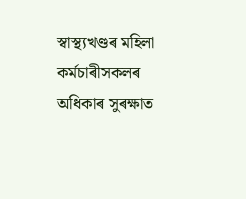স্বাস্থ্যখণ্ডৰ মহিলা কৰ্মচাৰীসকলৰ অধিকাৰ সুৰক্ষাত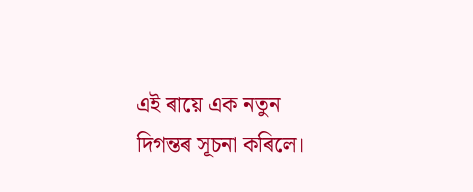এই ৰায়ে এক নতুন দিগন্তৰ সূচনা কৰিলে।